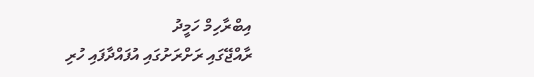އިބްރާހިމް ހަމީދު
ރާއްޖޭގައި ރަށްރަށުގައި އުފައްދާފައި ހުރި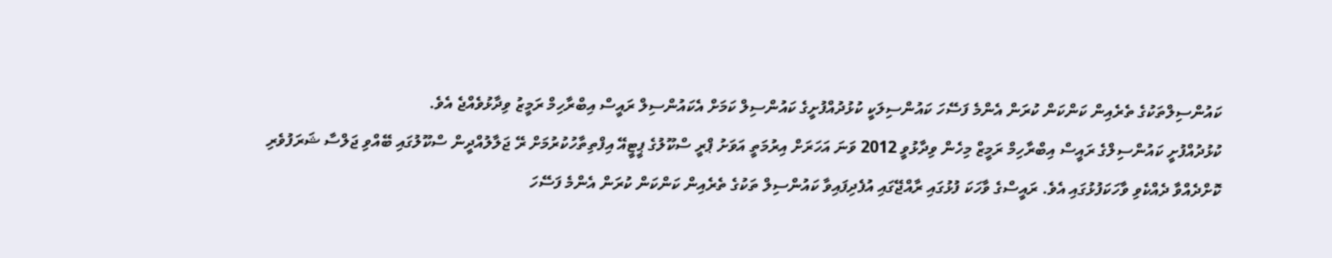ކައުންސިލްތަކުގެ ތެރެއިން ކަންކަން ކުރަން އެންމެ ފަސޭހަ ކައުންސިލަކީ ކުޅުދުއްފުށީގެ ކައުންސިލް ކަމަށް އެކައުންސިލް ރައީސް އިބްރާހިމް ރަމީޒު ވިދާޅުވެއްޖެ އެވެ.
ކުޅުދުއްފުށީ ކައުންސިލްގެ ރައީސް އިބްރާހިމް ރަމީޒް މިހެން ވިދާޅުވީ 2012 ވަނަ އަހަރަށް އިރުމަތީ އަވަށު ޕްރީ ސްކޫލުގެ ޕީޓީއޭ އިފްތިތާހުކުރުމަށް ރޭ ޖަލާލުއްދީން ސްކޫލުގައި ބޭއްވި ޖަލްސާ ޝަރަފުވެރި ކޮށްދެއްވާ ދެއްކެވި ވާހަކަފުޅުގައި އެވެ. ރައީސްގެ ވާހަކަ ފުޅުގައި ރާއްޖޭގައި އުފެދިފައިވާ ކައުންސިލް ތަކުގެ ތެރެއިން ކަންކަން ކުރަން އެންމެ ފަސޭހަ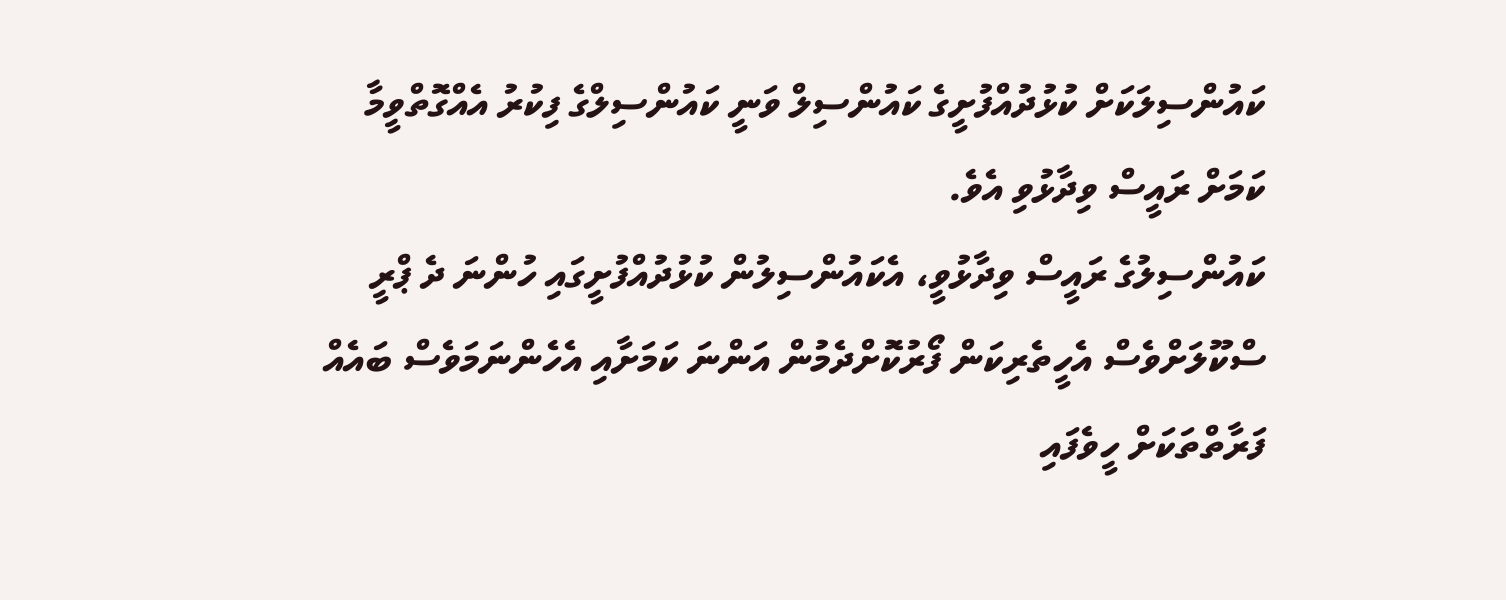ކައުންސިލަކަށް ކުޅުދުއްފުށީގެ ކައުންސިލް ވަނީ ކައުންސިލްގެ ފިކުރު އެއްގޮތްވީމާ ކަމަށް ރައީސް ވިދާޅުވި އެވެ.
ކައުންސިލުގެ ރައީސް ވިދާޅުވީ، އެކައުންސިލުން ކުޅުދުއްފުށީގައި ހުންނަ ދެ ޕްރީ ސްކޫލަށްވެސް އެހީތެރިކަން ފޯރުކޮށްދެމުން އަންނަ ކަމަށާއި އެހެންނަމަވެސް ބައެއް ފަރާތްތަކަށް ހީވެފައި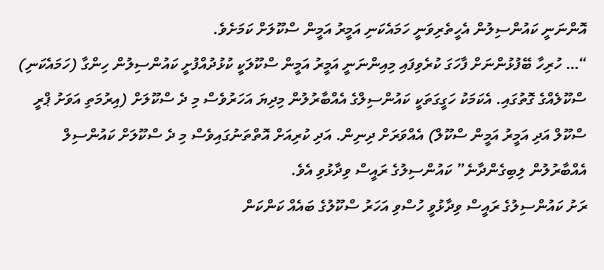އޮންނަނީ ކައުންސިލުން އެހީތެރިވަނީ ހަމައެކަނި އަމީރު އަމީން ސްކޫލަށް ކަމަށެވެ.
“… ހުރިހާ ބޭފުޅުންނަށް ފާހަގަ ކުރެވިފައި މިއިންނަނީ އަމީރު އަމީން ސްކޫލަކީ ކުޅުދުއްފުށީ ކައުންސިލުން ހިންގާ (ހަމައެކަނި) ސްކޫލެއްގެ ގޮތުގައި. އެކަމަކު ހަގީގަތަކީ ކައުންސިލްގެ އެއްބާރުލުން މިދިޔަ އަހަރުވެސް މި ދެ ސްކޫލަށް (އިރުމަތި އަވަށު ޕްރީ ސްކޫލް އަދި އަމީރު އަމީން ސްކޫލް) އެއްވަރަށް ދިނިން. އަދި ކުރިއަށް އޮތްތަނުގައިވެސް މި ދެ ސްކޫލަށް ކައުންސިލް އެއްބާރުލުން ލިބިގެންދާނެ” ކައުންސިލުގެ ރައީސް ވިދާޅުވި އެވެ.
ރަށު ކައުންސިލުގެ ރައީސް ވިދާޅުވީ ހުސްވި އަހަރު ސްކޫލުގެ ބައެއް ކަންކަން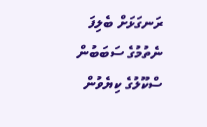ރަނގަޅަށް ބެލިފަ ނެތުމުގެ ސަބަބުން ސްކޫލުގެ ކިޔެވުން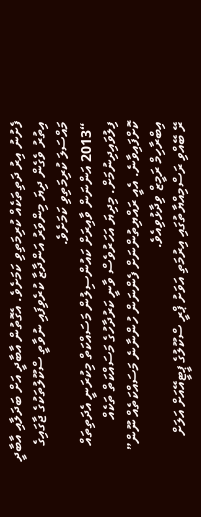ފެށުނު އިރު ދަތިތަކެއް ކުރިމަތިވި ކަމަށެވެ. އެގޮތުން އާބާދީ އަށް ބަދަލާއި އާބާދީ އިތުރު ވެގެން ދިޔަ މިންވަރު އަންދާޒާ ކުރެވިފައި ނުވާތީ ސްކޫލުތަކުގެ ޖާގައިގެ މައްސަލަ ކުރިމަތިވި ކަމަށެވެ.
“2013 އަންނަން ވާއިރަށް ކައުންސިލުން މަސައްކަތް މިކުރަނީ އެދަތިތައް ފިލުވައިދިނުމަށް. މިދިޔަ އަހަރުވެސް ވާނީ ކަރުދާހުގެ މަސައްކަތް ތަކެއް ކޮށްފައިވާނެ. އެއީ ރައްޔިތުންނަށް ފެންނަން ހުންނާނެ މަސައްކަތެއް ނޫން” އިބްރާހިމް ރަމީޒް ވިދާޅުވިއެވެ.
ރޭ ބޭއްވި ރަސްމިއްޔާތުގައި އިރުމަތި އަވަށު ޕްރީ ސްކޫލުގެ ޕީޓީއޭއަށް އަލަށް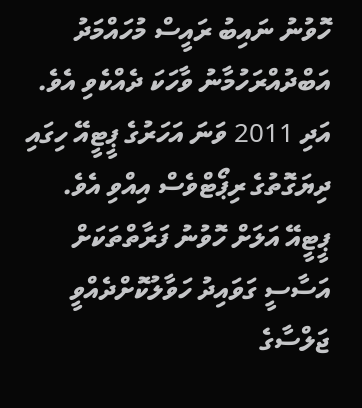ހޮވުނު ނައިބު ރައީސް މުހައްމަދު އަބްދުއްރަހުމާނު ވާހަކަ ދެއްކެވި އެވެ. އަދި 2011 ވަނަ އަހަރުގެ ޕީޓީއޭ ހިގައި ދިޔަގޮތުގެ ރިޕޯޓްވެސް އިއްވި އެވެ.
ޕީޓީއޭ އަލަށް ހޮވުނު ފަރާތްތަކަށް އަސާސީ ގަވައިދު ހަވާލުކޮށްދެއްވީ ޖަލްސާގެ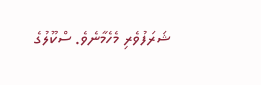ޝަރަފުވެރި މެހެމާނެވެ. ސްކޫލުގެ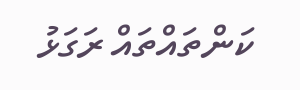ކަންތައްތައް ރަގަޅު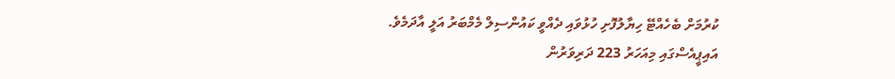ކުރުމަށް ބެހެއްޓޭ ހިޔާލުފޮށި ހުޅުވައި ދެއްވީ ކައުންސިލް މެމްބަރު އަލީ އާދަމެވެ.
އައިޕީއެސްގައި މިއަހަރު 223 ދަރިވަރުން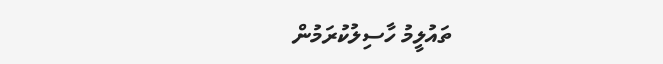ތައުލީމު ހާސިލުކުރަމުން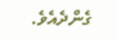ގެންދެއެވެ.